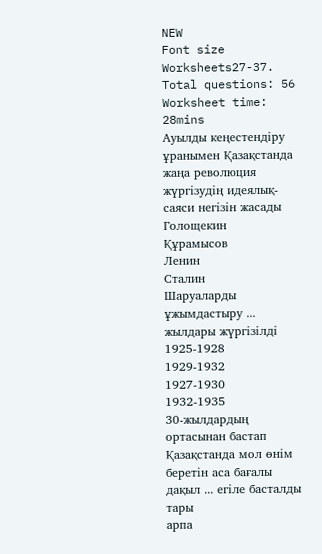NEW
Font size
Worksheets27-37.
Total questions: 56
Worksheet time: 28mins
Ауылды кеңестендіру ұранымен Қазақстанда жаңа революция жүргізудің идеялық-саяси негізін жасады
Голощекин
Құрамысов
Ленин
Сталин
Шаруаларды ұжымдастыру ... жылдары жүргізілді
1925-1928
1929-1932
1927-1930
1932-1935
30-жылдардың ортасынан бастап Қазақстанда мол өнім беретін аса бағалы дақыл ... егіле басталды
тары
арпа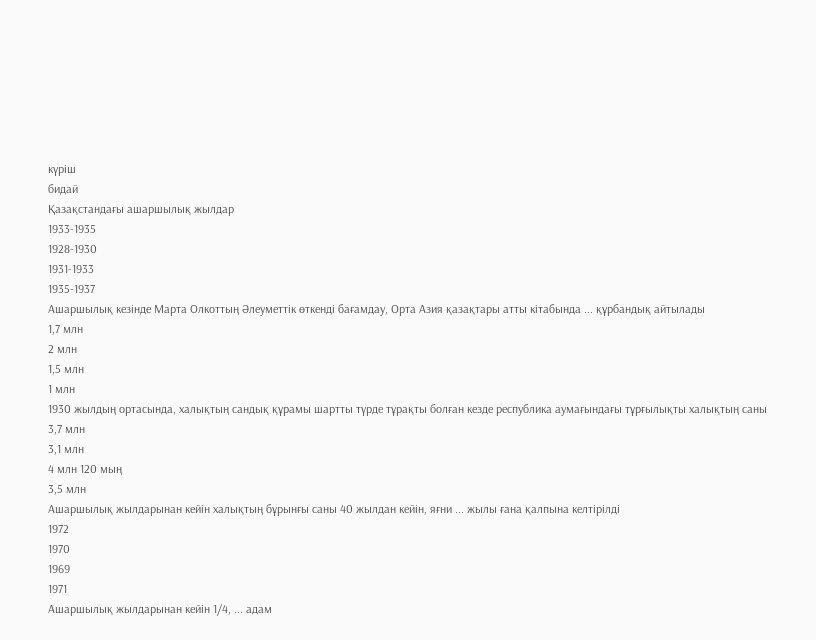күріш
бидай
Қазақстандағы ашаршылық жылдар
1933-1935
1928-1930
1931-1933
1935-1937
Ашаршылық кезінде Марта Олкоттың Әлеуметтік өткенді бағамдау, Орта Азия қазақтары атты кітабында ... құрбандық айтылады
1,7 млн
2 млн
1,5 млн
1 млн
1930 жылдың ортасында, халықтың сандық құрамы шартты түрде тұрақты болған кезде республика аумағындағы тұрғылықты халықтың саны
3,7 млн
3,1 млн
4 млн 120 мың
3,5 млн
Ашаршылық жылдарынан кейін халықтың бұрынғы саны 40 жылдан кейін, яғни ... жылы ғана қалпына келтірілді
1972
1970
1969
1971
Ашаршылық жылдарынан кейін 1/4, ... адам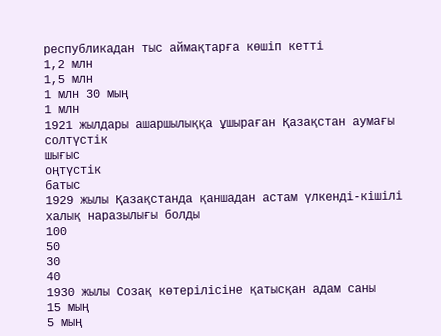республикадан тыс аймақтарға көшіп кетті
1,2 млн
1,5 млн
1 млн 30 мың
1 млн
1921 жылдары ашаршылыққа ұшыраған Қазақстан аумағы
солтүстік
шығыс
оңтүстік
батыс
1929 жылы Қазақстанда қаншадан астам үлкенді-кішілі халық наразылығы болды
100
50
30
40
1930 жылы Созақ көтерілісіне қатысқан адам саны
15 мың
5 мың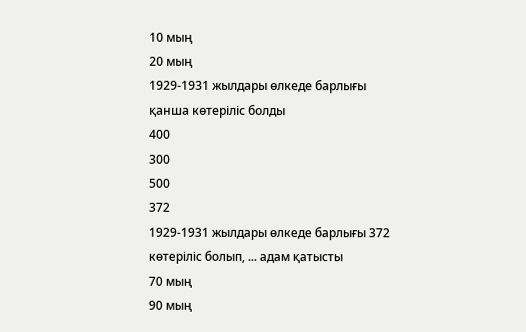10 мың
20 мың
1929-1931 жылдары өлкеде барлығы қанша көтеріліс болды
400
300
500
372
1929-1931 жылдары өлкеде барлығы 372 көтеріліс болып, ... адам қатысты
70 мың
90 мың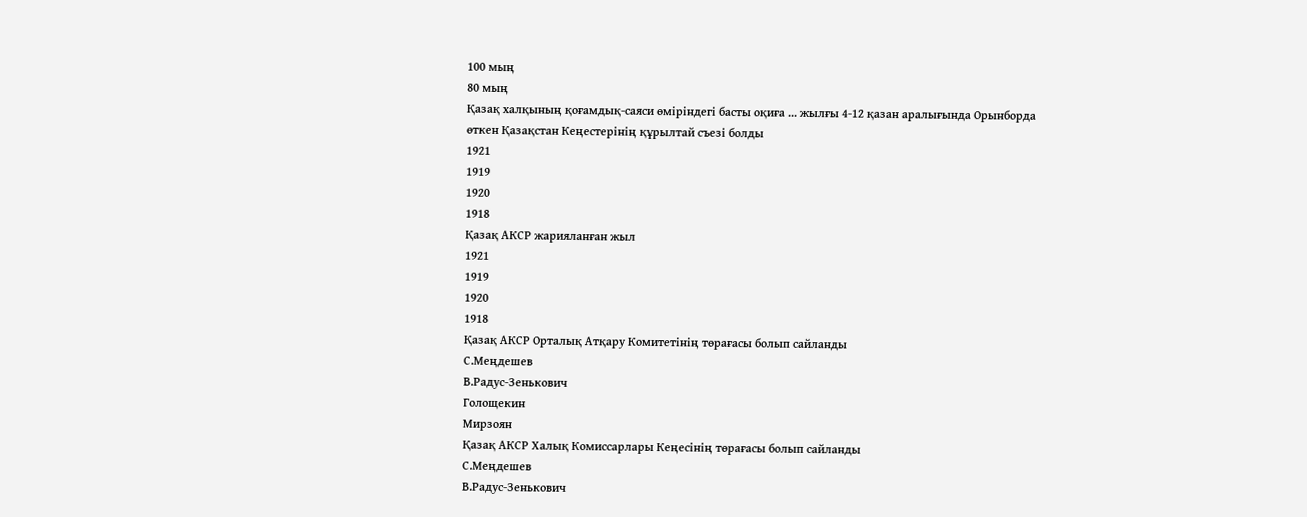100 мың
80 мың
Қазақ халқының қоғамдық-саяси өміріндегі басты оқиға ... жылғы 4-12 қазан аралығында Орынборда өткен Қазақстан Кеңестерінің құрылтай съезі болды
1921
1919
1920
1918
Қазақ АКСР жарияланған жыл
1921
1919
1920
1918
Қазақ АКСР Орталық Атқару Комитетінің төрағасы болып сайланды
С.Меңдешев
В.Радус-Зенькович
Голощекин
Мирзоян
Қазақ АКСР Халық Комиссарлары Кеңесінің төрағасы болып сайланды
С.Меңдешев
В.Радус-Зенькович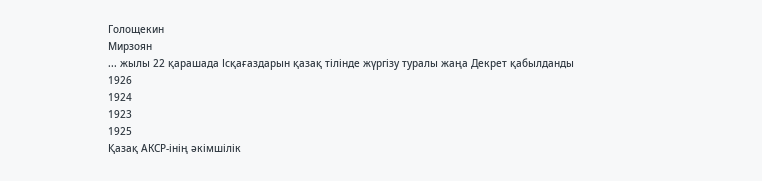Голощекин
Мирзоян
... жылы 22 қарашада Ісқағаздарын қазақ тілінде жүргізу туралы жаңа Декрет қабылданды
1926
1924
1923
1925
Қазақ АКСР-інің әкімшілік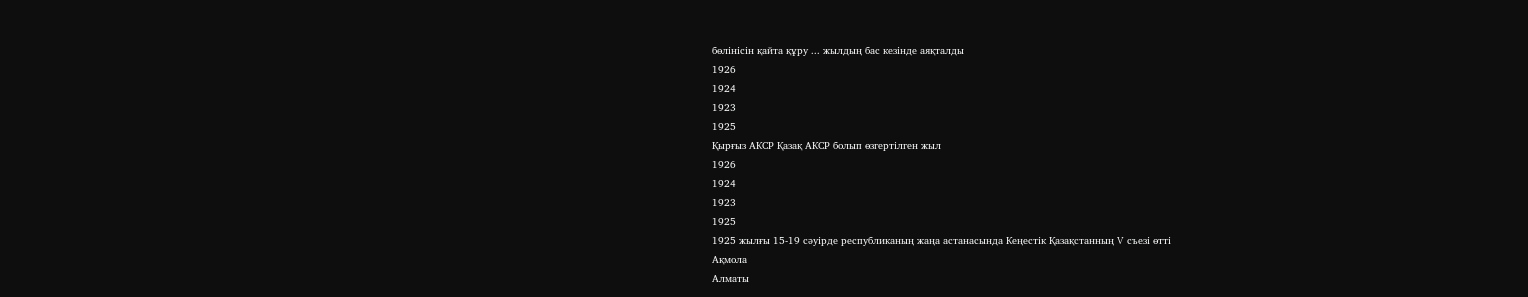бөлінісін қайта құру ... жылдың бас кезінде аяқталды
1926
1924
1923
1925
Қырғыз АКСР Қазақ АКСР болып өзгертілген жыл
1926
1924
1923
1925
1925 жылғы 15-19 сәуірде республиканың жаңа астанасында Кеңестік Қазақстанның V съезі өтті
Ақмола
Алматы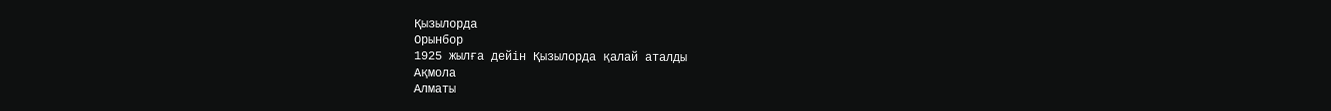Қызылорда
Орынбор
1925 жылға дейін Қызылорда қалай аталды
Ақмола
Алматы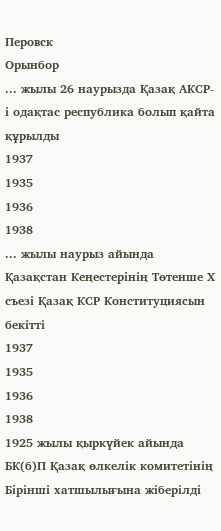Перовск
Орынбор
... жылы 26 наурызда Қазақ АКСР-і одақтас республика болып қайта құрылды
1937
1935
1936
1938
... жылы наурыз айында Қазақстан Кеңестерінің Төтенше Х съезі Қазақ КСР Конституциясын бекітті
1937
1935
1936
1938
1925 жылы қыркүйек айында БК(б)П Қазақ өлкелік комитетінің Бірінші хатшылығына жіберілді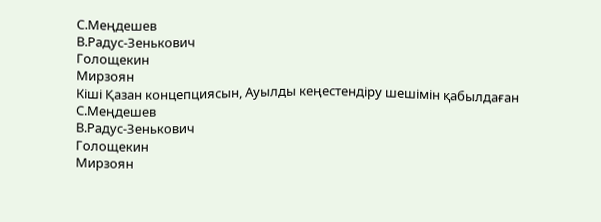С.Меңдешев
В.Радус-Зенькович
Голощекин
Мирзоян
Кіші Қазан концепциясын, Ауылды кеңестендіру шешімін қабылдаған
С.Меңдешев
В.Радус-Зенькович
Голощекин
Мирзоян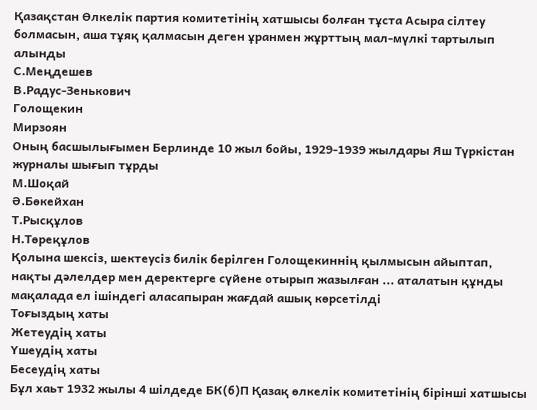Қазақстан Өлкелік партия комитетінің хатшысы болған тұста Асыра сілтеу болмасын, аша тұяқ қалмасын деген ұранмен жұрттың мал-мүлкі тартылып алынды
С.Меңдешев
В.Радус-Зенькович
Голощекин
Мирзоян
Оның басшылығымен Берлинде 10 жыл бойы, 1929-1939 жылдары Яш Түркістан журналы шығып тұрды
М.Шоқай
Ә.Бөкейхан
Т.Рысқұлов
Н.Төреқұлов
Қолына шексіз, шектеусіз билік берілген Голощекиннің қылмысын айыптап, нақты дәлелдер мен деректерге сүйене отырып жазылған ... аталатын құнды мақалада ел ішіндегі аласапыран жағдай ашық көрсетілді
Тоғыздың хаты
Жетеудің хаты
Үшеудің хаты
Бесеудің хаты
Бұл хаьт 1932 жылы 4 шілдеде БК(б)П Қазақ өлкелік комитетінің бірінші хатшысы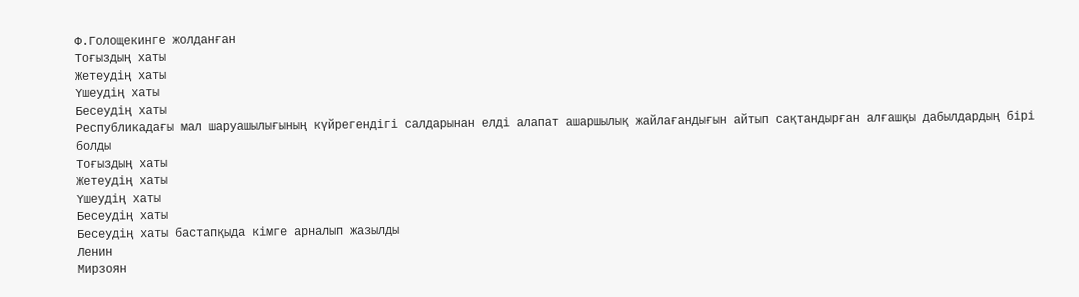Ф.Голощекинге жолданған
Тоғыздың хаты
Жетеудің хаты
Үшеудің хаты
Бесеудің хаты
Республикадағы мал шаруашылығының күйрегендігі салдарынан елді алапат ашаршылық жайлағандығын айтып сақтандырған алғашқы дабылдардың бірі болды
Тоғыздың хаты
Жетеудің хаты
Үшеудің хаты
Бесеудің хаты
Бесеудің хаты бастапқыда кімге арналып жазылды
Ленин
Мирзоян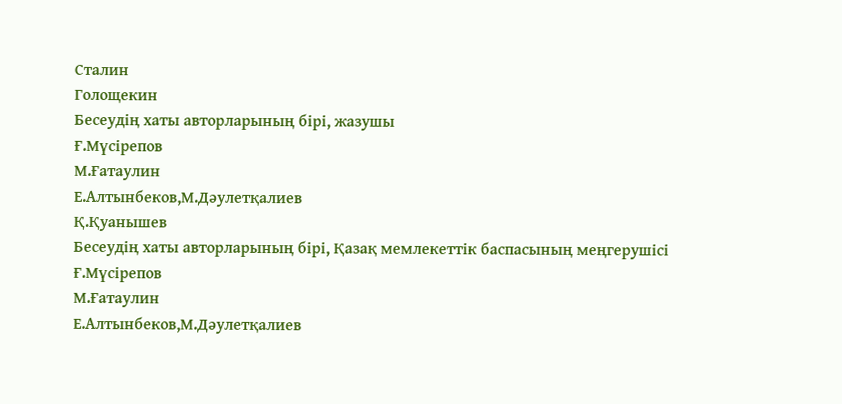Сталин
Голощекин
Бесеудің хаты авторларының бірі, жазушы
Ғ.Мүсірепов
М.Ғатаулин
Е.Алтынбеков,М.Дәулетқалиев
Қ.Қуанышев
Бесеудің хаты авторларының бірі, Қазақ мемлекеттік баспасының меңгерушісі
Ғ.Мүсірепов
М.Ғатаулин
Е.Алтынбеков,М.Дәулетқалиев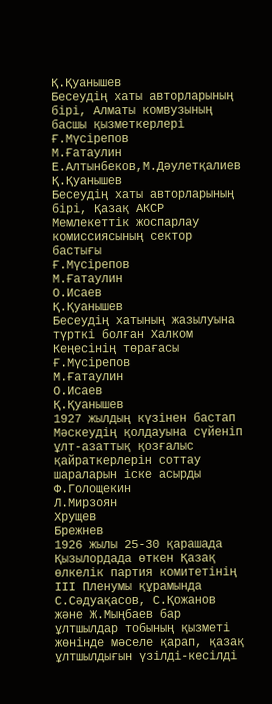Қ.Қуанышев
Бесеудің хаты авторларының бірі, Алматы комвузының басшы қызметкерлері
Ғ.Мүсірепов
М.Ғатаулин
Е.Алтынбеков,М.Дәулетқалиев
Қ.Қуанышев
Бесеудің хаты авторларының бірі, Қазақ АКСР Мемлекеттік жоспарлау комиссиясының сектор бастығы
Ғ.Мүсірепов
М.Ғатаулин
О.Исаев
Қ.Қуанышев
Бесеудің хатының жазылуына түрткі болған Халком Кеңесінің төрағасы
Ғ.Мүсірепов
М.Ғатаулин
О.Исаев
Қ.Қуанышев
1927 жылдың күзінен бастап Мәскеудің қолдауына сүйеніп ұлт-азаттық қозғалыс қайраткерлерін соттау шараларын іске асырды
Ф.Голощекин
Л.Мирзоян
Хрущев
Брежнев
1926 жылы 25-30 қарашада Қызылордада өткен Қазақ өлкелік партия комитетінің ІІІ Пленумы құрамында С.Сәдуақасов, С.Қожанов және Ж.Мыңбаев бар ұлтшылдар тобының қызметі жөнінде мәселе қарап, қазақ ұлтшылдығын үзілді-кесілді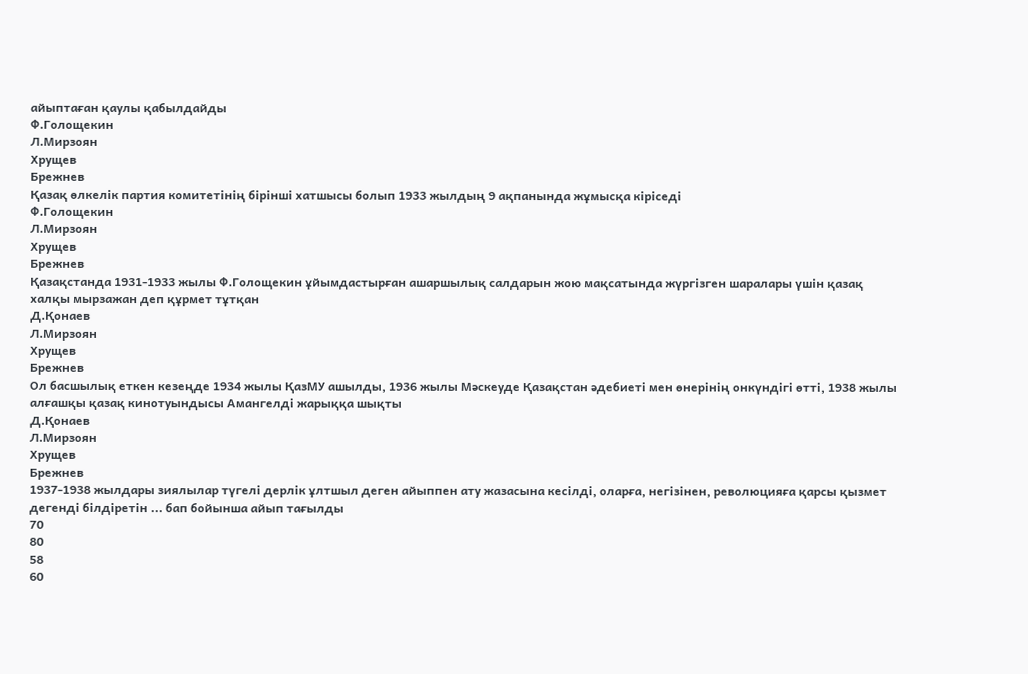айыптаған қаулы қабылдайды
Ф.Голощекин
Л.Мирзоян
Хрущев
Брежнев
Қазақ өлкелік партия комитетінің бірінші хатшысы болып 1933 жылдың 9 ақпанында жұмысқа кіріседі
Ф.Голощекин
Л.Мирзоян
Хрущев
Брежнев
Қазақстанда 1931-1933 жылы Ф.Голощекин ұйымдастырған ашаршылық салдарын жою мақсатында жүргізген шаралары үшін қазақ халқы мырзажан деп құрмет тұтқан
Д.Қонаев
Л.Мирзоян
Хрущев
Брежнев
Ол басшылық еткен кезеңде 1934 жылы ҚазМУ ашылды, 1936 жылы Мәскеуде Қазақстан әдебиеті мен өнерінің онкүндігі өтті, 1938 жылы алғашқы қазақ кинотуындысы Амангелді жарыққа шықты
Д.Қонаев
Л.Мирзоян
Хрущев
Брежнев
1937-1938 жылдары зиялылар түгелі дерлік ұлтшыл деген айыппен ату жазасына кесілді, оларға, негізінен, революцияға қарсы қызмет дегенді білдіретін ... бап бойынша айып тағылды
70
80
58
60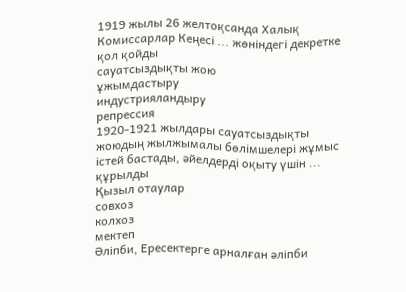1919 жылы 26 желтоқсанда Халық Комиссарлар Кеңесі ... жөніндегі декретке қол қойды
сауатсыздықты жою
ұжымдастыру
индустрияландыру
репрессия
1920-1921 жылдары сауатсыздықты жоюдың жылжымалы бөлімшелері жұмыс істей бастады, әйелдерді оқыту үшін ... құрылды
Қызыл отаулар
совхоз
колхоз
мектеп
Әліпби, Ересектерге арналған әліпби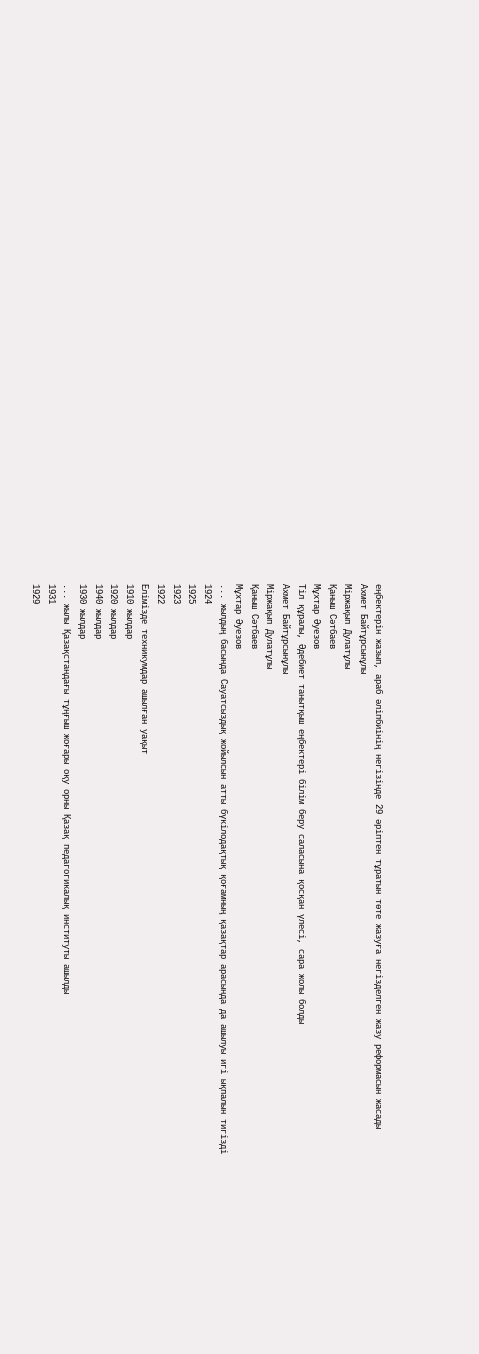еңбектерін жазып, араб әліпбиінің негізінде 29 әріптен тұратын төте жазуға негізделген жазу реформасын жасады
Ахмет Байтұрсынұлы
Міржақып Дулатұлы
Қаныш Сәтбаев
Мұхтар Әуезов
Тіл құралы, Әдебиет танытқыш еңбектері білім беру саласына қосқан үлесі, сара жолы болды
Ахмет Байтұрсынұлы
Міржақып Дулатұлы
Қаныш Сәтбаев
Мұхтар Әуезов
... жылдың басында Сауатсыздық жойылсын атты бүкілодақтық қоғамның қазақтар арасында да ашылуы игі ықпалын тигізді
1924
1925
1923
1922
Елімізде техникумдар ашылған уақыт
1910 жылдар
1920 жылдар
1940 жылдар
1930 жылдар
... жылы Қазақстандағы тұңғыш жоғары оқу орны Қазақ педагогикалық институты ашылды
1931
1929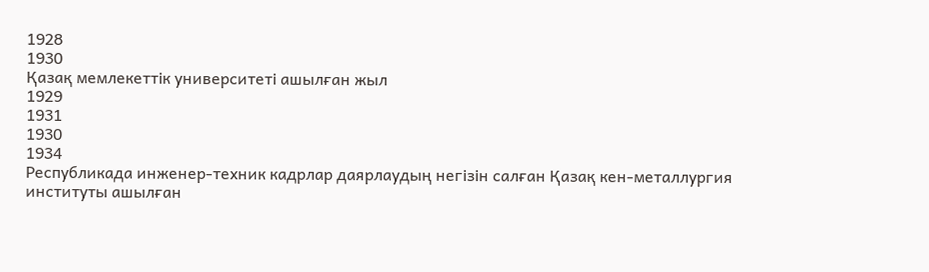1928
1930
Қазақ мемлекеттік университеті ашылған жыл
1929
1931
1930
1934
Республикада инженер-техник кадрлар даярлаудың негізін салған Қазақ кен-металлургия институты ашылған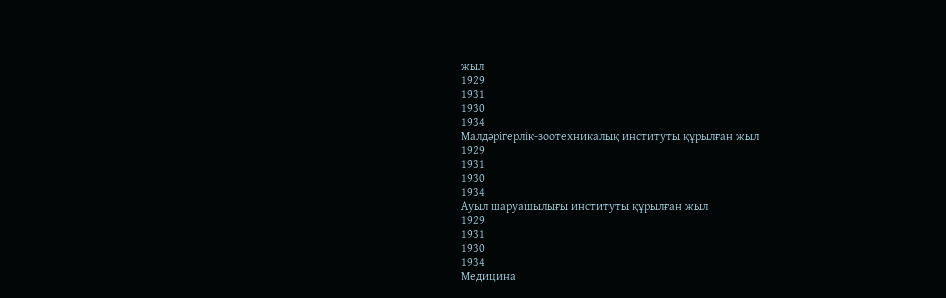жыл
1929
1931
1930
1934
Малдәрігерлік-зоотехникалық институты құрылған жыл
1929
1931
1930
1934
Ауыл шаруашылығы институты құрылған жыл
1929
1931
1930
1934
Медицина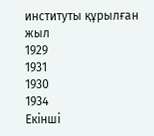институты құрылған жыл
1929
1931
1930
1934
Екінші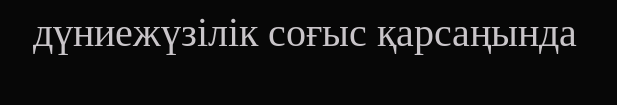дүниежүзілік соғыс қарсаңында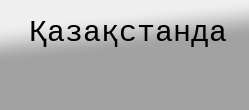Қазақстанда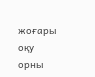жоғары оқу орны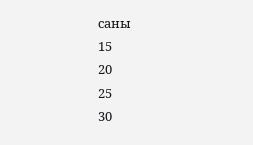саны
15
20
25
30